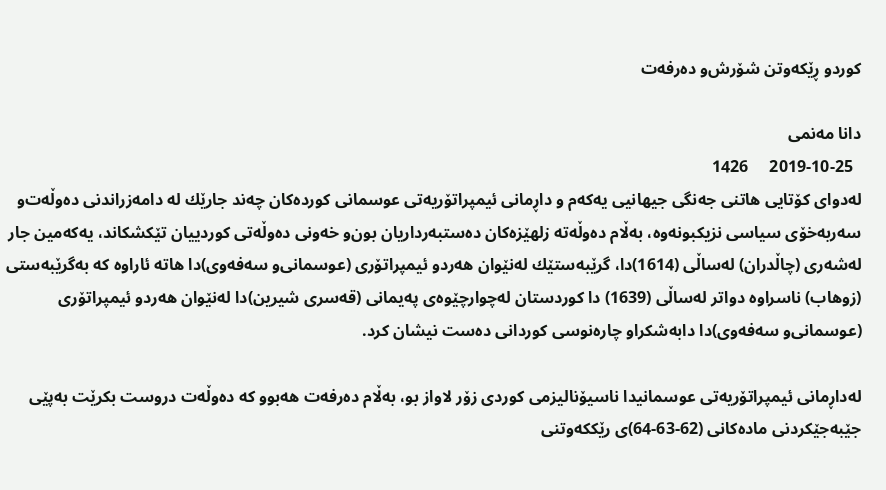كوردو ڕێكه‌وتن شۆرش‌و ده‌رفه‌ت

دانا مه‌نمی‌
  2019-10-25     1426
له‌دوای‌ كۆتایی‌ هاتنی‌ جه‌نگی‌ جیهانیی‌ یه‌كه‌م و داڕمانی ئیمپراتۆریه‌تی‌ عوسمانی كورده‌كان چه‌ند جارێك له‌ دامه‌زراندنی‌ ده‌وڵه‌ت‌و سه‌ربه‌خۆی سیاسی نزیكبونه‌وه‌، به‌ڵام ده‌وڵه‌ته‌ زلهێزه‌كان ده‌ستبه‌رداریان بون‌و خه‌ونی ده‌وڵه‌تی كوردییان تێكشكاند، یەكەمین جار له‌شەری (چاڵدران) لەساڵی (1614)دا، گرێبەستێك لەنێوان هەردو ئیمپراتۆری (عوسمانی‌و سەفەوی)دا هاتە ئاراوە كە بەگرێبەستی (زوهاب) ناسراوە دواتر لەساڵی (1639) دا كوردستان لەچوارچێوەی پەیمانی (قەسری شیرین)دا لەنێوان هەردو ئیمپراتۆری (عوسمانی‌و سەفەوی)دا دابه‌شكراو چاره‌نوسی كوردانی ده‌ست نیشان كرد.

له‌داڕمانی ئیمپراتۆریه‌تی عوسمانیدا ناسیۆنالیزمی كوردی زۆر لاواز بو، به‌ڵام ده‌رفه‌ت هه‌بوو كه‌ ده‌وڵه‌ت دروست بكرێت به‌پێی جێبه‌جێكردنی ماده‌كانی (62-63-64)ی‌ رێكکه‌وتنی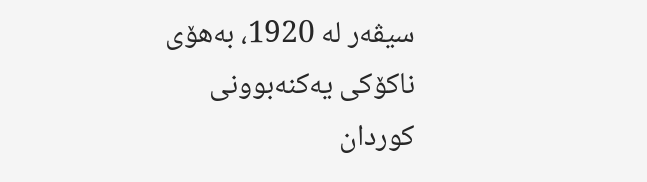سیڤه‌ر لە 1920، به‌هۆی ناكۆكی یه‌كنه‌بوونی كوردان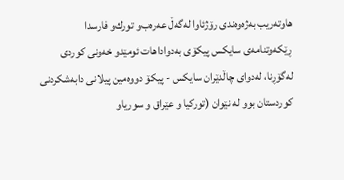هاوته‌ریب به‌ژه‌وه‌ندی رۆژئاوا له‌گه‌ڵ عه‌ره‌ب‌و تورك‌و فارسدا ڕێكه‌وتنامه‌ی سایكس پیكۆی به‌دواداهات ئومێدو خه‌ونی كوردی له‌گۆڕنا، له‌دوای چاڵدێران سایكس - پیكۆ دووەمین پیلانی دابەشكردنی كوردستان بوو له‌ نێوان (توركیا و عێراق و سوریاو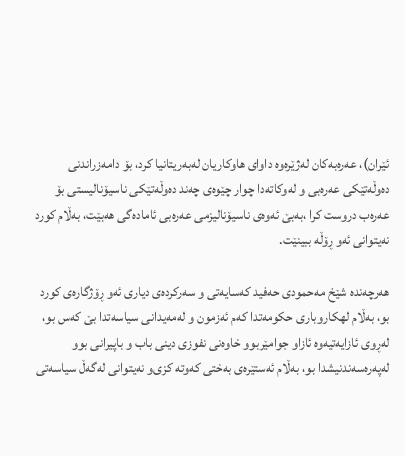ئێران)، عه‌ره‌به‌كان له‌ژێره‌وه‌ داوای هاوكاریان له‌به‌ریتانیا كرد، بۆ دامه‌زراندنی ده‌وڵه‌تێكی عه‌ره‌بی و له‌وكاته‌دا چوار چێوه‌ی چه‌ند ده‌وڵه‌تێكی ناسیۆنالیستی بۆ عه‌ره‌ب دروست كرا ،به‌بێ ئه‌وه‌ی ناسیۆنالیزمی عه‌ره‌بی ئاماده‌گی هه‌بێت، به‌ڵام كورد نه‌یتوانی ئه‌و ڕۆڵه‌ ببینێت.

هه‌رچه‌نده‌ شێخ مه‌حمودی حه‌فید كه‌سایه‌تی و سه‌ركرده‌ی دیاری ئه‌و ڕۆژگاره‌ی كورد بو، به‌ڵام لهكاروباری حكومه‌تدا كه‌م ئه‌زمون و له‌مه‌یدانی سیاسه‌تدا بێ كه‌س بو، له‌ڕوی ئازایه‌تیه‌وه‌ ئازاو جوامێربوو خاوه‌نی نفوزی دینی باب و باپیرانی بوو له‌په‌ره‌سه‌ندنیشدا بو، به‌ڵام ئه‌ستێره‌ی به‌ختی كه‌وته‌ كزی‌و نه‌یتوانی له‌گه‌ڵ سیاسه‌تی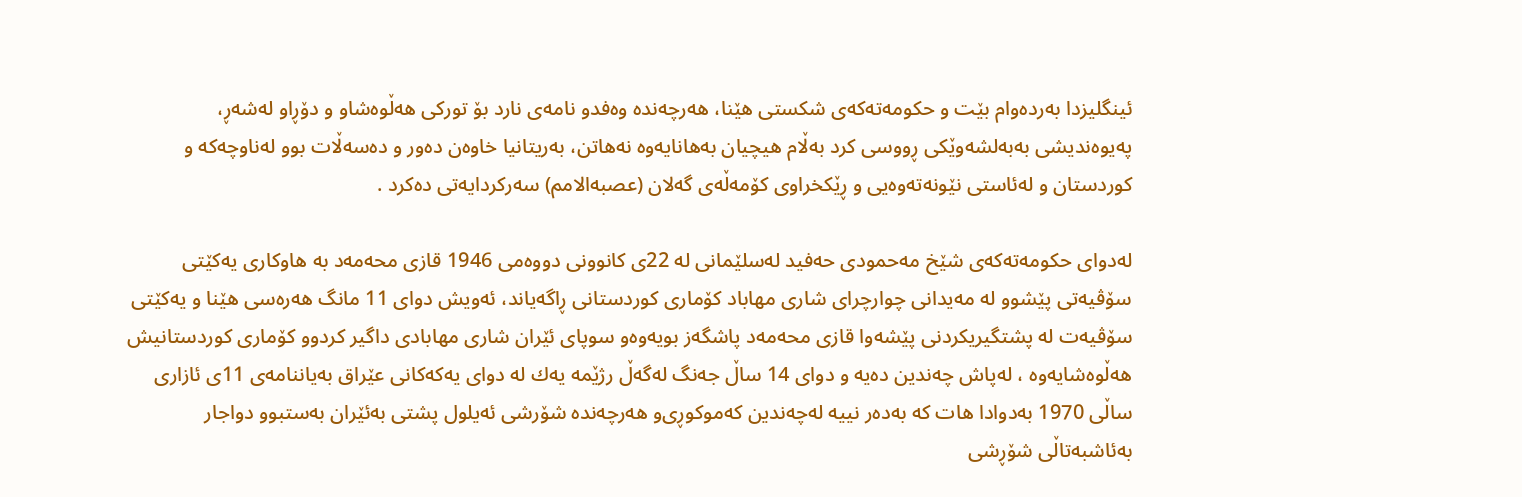ئینگلیزدا به‌رده‌وام بێت و حكومه‌ته‌كه‌ی شكستی هێنا، هه‌رچه‌نده‌ وه‌فدو نامه‌ی نارد بۆ توركی هه‌ڵوه‌شاو و دۆڕاو له‌شه‌ڕ، په‌یوه‌ندیشی به‌به‌لشه‌وێكی ڕووسی كرد به‌ڵام هیچیان به‌هانایه‌وه‌ نه‌هاتن، به‌ریتانیا خاوه‌ن ده‌ور و ده‌سه‌ڵات بوو له‌ناوچه‌كه‌ و كوردستان و له‌ئاستی نێونه‌ته‌وه‌یی و ڕێكخراوی كۆمه‌ڵه‌ی گه‌لان (عصبه‌الامم) سه‌ركردایه‌تی ده‌كرد .

له‌دوای حكومه‌ته‌كه‌ی شێخ مه‌حمودی حه‌فید له‌سلێمانی له‌ 22ی كانوونی دووه‌می 1946 قازی محه‌مه‌د به‌ هاوكاری یه‌كێتی سۆڤیه‌تی پێشوو له‌ مه‌یدانی چوارچرای شاری مهاباد كۆماری كوردستانی ڕاگه‌یاند، ئه‌ویش دوای‌ 11 مانگ هه‌ره‌سی‌ هێنا و یه‌كێتی سۆڤیه‌ت له‌ پشتگیریكردنی پێشه‌وا قازی محه‌مه‌د پاشگه‌ز بویه‌وه‌و سوپای ئێران شاری مهابادی داگیر كردوو كۆماری كوردستانیش هه‌ڵوه‌شایه‌وه‌ ، له‌پاش چه‌ندین ده‌یه‌ و دوای 14 ساڵ جه‌نگ له‌گه‌ڵ رژێمه‌ یه‌ك له دوای یه‌كه‌كانی عێراق به‌یاننامه‌ی 11ی ئازاری ساڵی 1970 به‌دوادا هات كه‌ به‌ده‌ر نییه‌ له‌چه‌ندین كه‌موكوڕی‌و هه‌رچه‌نده‌ شۆرشی ئه‌یلول پشتی به‌ئێران به‌ستبوو دواجار به‌ئاشبه‌تاڵی شۆڕشی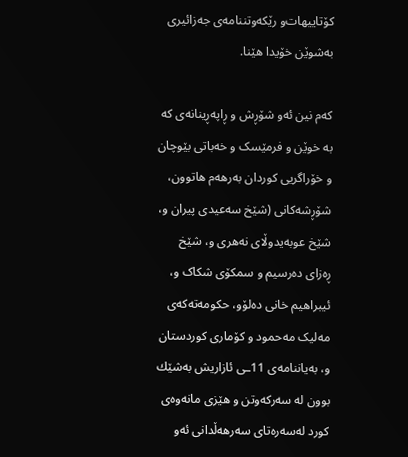كۆتاییهات‌و رێكه‌وتننامه‌ی جه‌زائیری به‌شوێن خۆیدا هێنا.

که‌م نین ئه‌و شۆڕش و ڕاپه‌ڕینانه‌ی که‌ به‌ خوێن و فرمێسک و خه‌باتی بێوچان و خۆراگریی كوردان به‌رهه‌م هاتوون، شۆڕشه‌کانی (شێخ سه‌عیدی پیران و، شێخ عوبه‌یدوڵای نه‌هری و، شێخ ڕه‌زای ده‌رسیم و سمکۆی شکاک و، ئیبراهیم خانی ده‌لۆو، حکومه‌ته‌که‌ی مه‌لیک مه‌حمود و کۆماری کوردستان و، به‌یاننامه‌ی 11ـی ئازاریش به‌شێك بوون له‌ سه‌ركه‌وتن و هێزی مانه‌وه‌ی كورد له‌سه‌ره‌تای سه‌رهه‌ڵدانی ئه‌و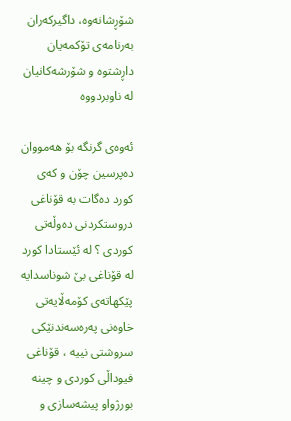شۆڕشانه‌وه‌، داگیرکه‌ران به‌رنامه‌ی تۆکمه‌یان داڕشتوه‌ و شۆرشه‌كانیان له‌ ناوبردووه‌

ئه‌وه‌ی گرنگه‌ بۆ هه‌مووان ده‌پرسین چۆن و كه‌ی كورد ده‌گات به‌ قۆناغی دروستكردنی ده‌وڵه‌تی كوردی ؟ له‌ ئێستادا كورد له‌ قۆناغی بێ شوناسدایه‌ پێكهاته‌ی كۆمه‌ڵایه‌تی خاوه‌نی په‌ره‌سه‌ندنێكی سروشتی نییه‌ ، قۆناغی فیوداڵی كوردی و چینه‌ بورژواو پیشه‌سازی و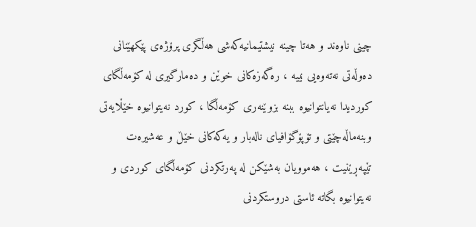چینی ناوه‌ند و هه‌تا چینه‌ نیشتیمانیه‌كه‌شی هه‌ڵگری پرۆژه‌ی‌ پێكهێنانی ده‌وڵه‌تی نه‌ته‌وه‌یی نییه‌ ، ره‌گه‌زه‌كانی خوێن‌ و ده‌مارگیری له‌ كۆمه‌ڵگای‌ كوردیدا نه‌یانتوانیوه‌ ببنه‌ بز‌وێنه‌ری كۆمه‌ڵگا ، كورد نه‌یتوانیوه‌ خێڵایه‌تی‌ وبنه‌ماڵه‌چێتی و تۆپۆگۆافیای ناله‌بار و یه‌كه‌كانی خێڵ‌ و عه‌شیره‌ت تێپه‌ڕێنیت ، هه‌موویان به‌شێكن له‌ په‌رتكردنی كۆمه‌ڵگای‌ كوردی‌ و نه‌یتوانیوه‌ بگاته‌ ئاستی دروستكردنی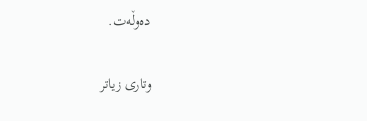ده‌وڵه‌ت.

وتاری زیاتر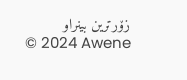زۆرترین بینراو
© 2024 Awene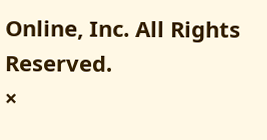Online, Inc. All Rights Reserved.
×